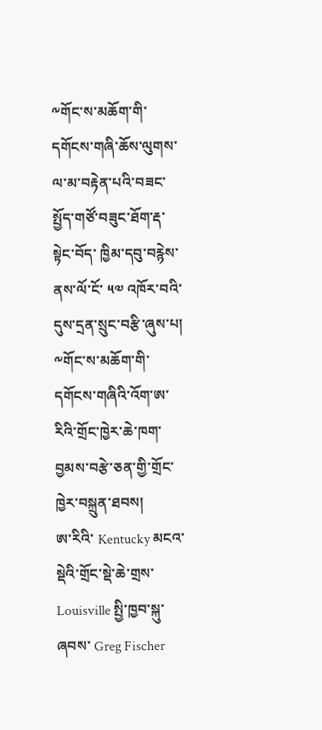༸གོང་ས་མཆོག་གི་དགོངས་གཞི་ཆོས་ལུགས་ལ་མ་བརྟེན་པའི་བཟང་སྤྱོད་གཙོ་བཟུང་ཐོག་རྡ་སྟེང་བོད་ ཁྱིམ་དབུ་བརྙེས་ནས་ལོ་ངོ་ ༥༧ འཁོར་བའི་དུས་དྲན་སྲུང་བརྩི་ཞུས་པ།
༸གོང་ས་མཆོག་གི་དགོངས་གཞིའི་འོག་ཨ་རིའི་གྲོང་ཁྱེར་ཆེ་ཁག་བྱམས་བརྩེ་ཅན་གྱི་གྲོང་ཁྱེར་བསྐྲུན་ཐབས།
ཨ་རིའི་ Kentucky མངའ་སྡེའི་གྲོང་སྡེ་ཆེ་གྲས་ Louisville སྤྱི་ཁྱབ་སྐུ་ཞབས་ Greg Fischer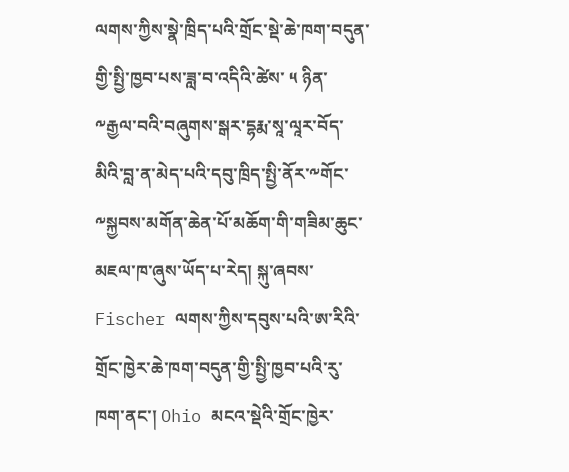ལགས་ཀྱིས་སྣེ་ཁྲིད་པའི་གྲོང་སྡེ་ཆེ་ཁག་བདུན་གྱི་སྤྱི་ཁྱབ་པས་ཟླ་བ་འདིའི་ཚེས་ ༥ ཉིན་༸རྒྱལ་བའི་བཞུགས་སྒར་དྷརྨ་སཱ་ལཱར་བོད་མིའི་བླ་ན་མེད་པའི་དབུ་ཁྲིད་སྤྱི་ནོར་༸གོང་༸སྐྱབས་མགོན་ཆེན་པོ་མཆོག་གི་གཟིམ་ཆུང་མཇལ་ཁ་ཞུས་ཡོད་པ་རེད། སྐུ་ཞབས་ Fischer ལགས་ཀྱིས་དབུས་པའི་ཨ་རིའི་གྲོང་ཁྱེར་ཆེ་ཁག་བདུན་གྱི་སྤྱི་ཁྱབ་པའི་རུ་ཁག་ནང་། Ohio མངའ་སྡེའི་གྲོང་ཁྱེར་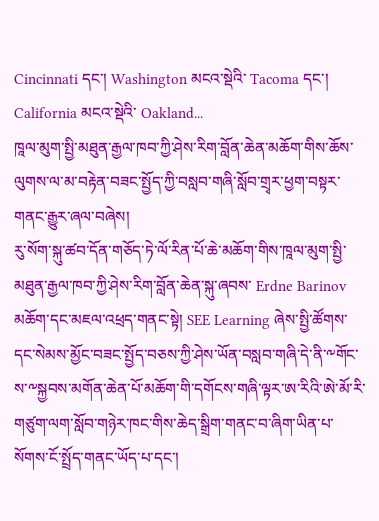Cincinnati དང་། Washington མངའ་སྡེའི་ Tacoma དང་།    California མངའ་སྡེའི་ Oakland...
ཁཱལ་མུག་སྤྱི་མཐུན་རྒྱལ་ཁབ་ཀྱི་ཤེས་རིག་བློན་ཆེན་མཆོག་གིས་ཆོས་ལུགས་ལ་མ་བརྟེན་བཟང་སྤྱོད་ཀྱི་བསླབ་གཞི་སློབ་གྲྭར་ཕྱག་བསྟར་གནང་རྒྱུར་ཞལ་བཞེས།
རུ་སོག་སྐུ་ཚབ་དོན་གཅོད་ཏེ་ལོ་རིན་པོ་ཆེ་མཆོག་གིས་ཁཱལ་མུག་སྤྱི་མཐུན་རྒྱལ་ཁབ་ཀྱི་ཤེས་རིག་བློན་ཆེན་སྐུ་ཞབས་ Erdne Barinov མཆོག་དང་མཇལ་འཕྲད་གནང་སྟེ། SEE Learning ཞེས་སྤྱི་ཚོགས་དང་སེམས་མྱོང་བཟང་སྤྱོད་བཅས་ཀྱི་ཤེས་ཡོན་བསླབ་གཞི་དེ་ནི་༸གོང་ས་༸སྐྱབས་མགོན་ཆེན་པོ་མཆོག་གི་དགོངས་གཞི་ལྟར་ཨ་རིའི་ཨེ་མོ་རི་གཙུག་ལག་སློབ་གཉེར་ཁང་གིས་ཆེད་སྒྲིག་གནང་བ་ཞིག་ཡིན་པ་སོགས་ངོ་སྤྲོད་གནང་ཡོད་པ་དང་།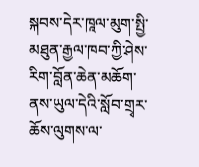སྐབས་དེར་ཁཱལ་མུག་སྤྱི་མཐུན་རྒྱལ་ཁབ་ཀྱི་ཤེས་རིག་བློན་ཆེན་མཆོག་ནས་ཡུལ་དེའི་སློབ་གྲྭར་ཆོས་ལུགས་ལ་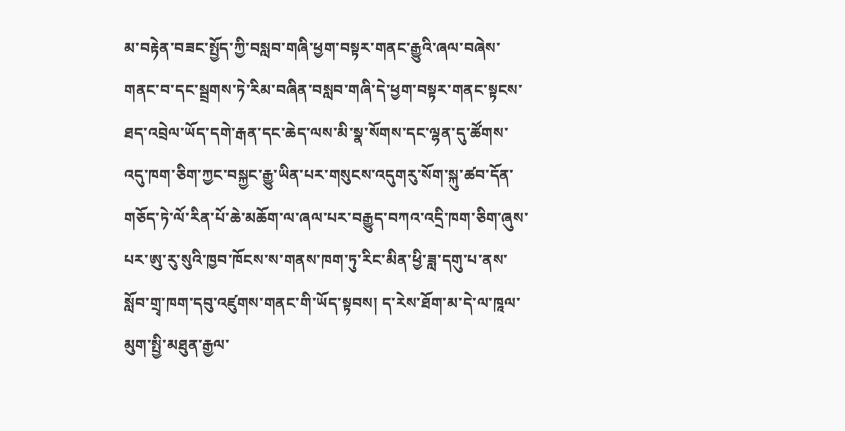མ་བརྟེན་བཟང་སྤྱོད་ཀྱི་བསླབ་གཞི་ཕྱག་བསྟར་གནང་རྒྱུའི་ཞལ་བཞེས་གནང་བ་དང་སྦྲགས་ཏེ་རིམ་བཞིན་བསླབ་གཞི་དེ་ཕྱག་བསྟར་གནང་སྟངས་ཐད་འབྲེལ་ཡོད་དགེ་རྒན་དང་ཆེད་ལས་མི་སྣ་སོགས་དང་ལྷན་དུ་ཚོགས་འདུ་ཁག་ཅིག་ཀྱང་བསྐྱང་རྒྱུ་ཡིན་པར་གསུངས་འདུགརུ་སོག་སྐུ་ཚབ་དོན་གཅོད་ཏེ་ལོ་རིན་པོ་ཆེ་མཆོག་ལ་ཞལ་པར་བརྒྱུད་བཀའ་འདྲི་ཁག་ཅིག་ཞུས་པར་ཨུ་རུ་སུའི་ཁྱབ་ཁོངས་ས་གནས་ཁག་ཏུ་རིང་མིན་ཕྱི་ཟླ་དགུ་པ་ནས་སློབ་གྲྭ་ཁག་དབུ་འཛུགས་གནང་གི་ཡོད་སྟབས། ད་རེས་ཐོག་མ་དེ་ལ་ཁཱལ་མུག་སྤྱི་མཐུན་རྒྱལ་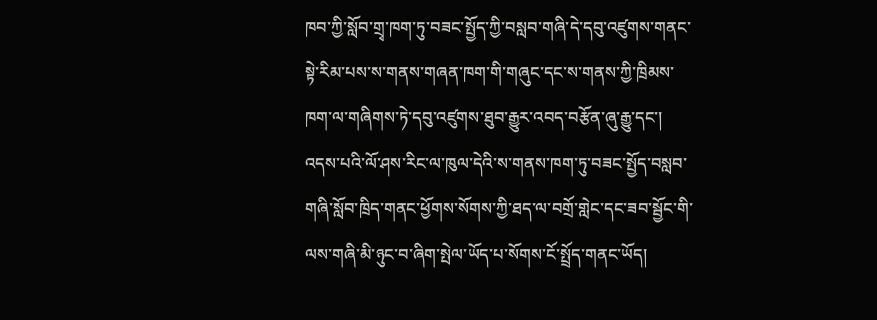ཁབ་ཀྱི་སློབ་གྲྭ་ཁག་ཏུ་བཟང་སྤྱོད་ཀྱི་བསླབ་གཞི་དེ་དབུ་འཛུགས་གནང་སྟེ་རིམ་པས་ས་གནས་གཞན་ཁག་གི་གཞུང་དང་ས་གནས་ཀྱི་ཁྲིམས་ཁག་ལ་གཞིགས་ཏེ་དབུ་འཛུགས་ཐུབ་རྒྱུར་འབད་བརྩོན་ཞུ་རྒྱུ་དང་། འདས་པའི་ལོ་ཤས་རིང་ལ་ཁུལ་དེའི་ས་གནས་ཁག་ཏུ་བཟང་སྤྱོད་བསླབ་གཞི་སློབ་ཁྲིད་གནང་ཕྱོགས་སོགས་ཀྱི་ཐད་ལ་བགྲོ་གླེང་དང་ཟབ་སྦྱོང་གི་ལས་གཞི་མི་ཉུང་བ་ཞིག་སྤེལ་ཡོད་པ་སོགས་ངོ་སྤྲོད་གནང་ཡོད།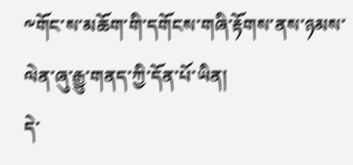༸གོང་ས་མཆོག་གི་དགོངས་གཞི་རྟོགས་ནས་ཉམས་ལེན་ཞུ་རྒྱུ་གནད་ཀྱི་དོན་པོ་ཡིན།
དེ་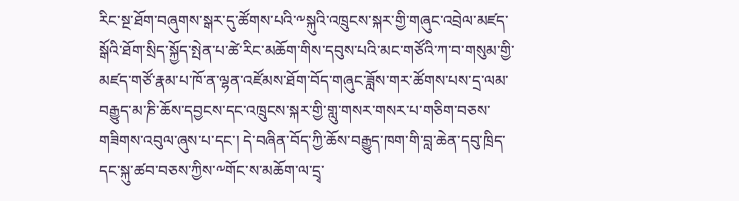རིང་སྔ་ཐོག་བཞུགས་སྒར་དུ་ཚོགས་པའི་༸སྐུའི་འཁྲུངས་སྐར་གྱི་གཞུང་འབྲེལ་མཛད་སྒོའི་ཐོག་སྲིད་སྐྱོད་སྤེན་པ་ཚེ་རིང་མཆོག་གིས་དབུས་པའི་མང་གཙོའི་ཀ་བ་གསུམ་གྱི་མཛད་གཙོ་རྣམ་པ་ཁོ་ན་ལྷན་འཛོམས་ཐོག་བོད་གཞུང་ཟློས་གར་ཚོགས་པས་དྲ་ལམ་བརྒྱུད་མ་ཎི་ཆོས་དབྱངས་དང་འཁྲུངས་སྐར་གྱི་གླུ་གསར་གསར་པ་གཅིག་བཅས་གཟིགས་འབུལ་ཞུས་པ་དང་། དེ་བཞིན་བོད་ཀྱི་ཆོས་བརྒྱུད་ཁག་གི་བླ་ཆེན་དབུ་ཁྲིད་དང་སྐུ་ཚབ་བཅས་ཀྱིས་༸གོང་ས་མཆོག་ལ་དྲྭ་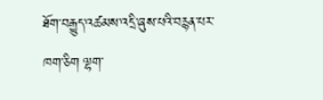ཐོག་བརྒྱུད་འཚམས་འདྲི་ཞུས་པའི་བརྙན་པར་ཁག་ཅིག ལྷག་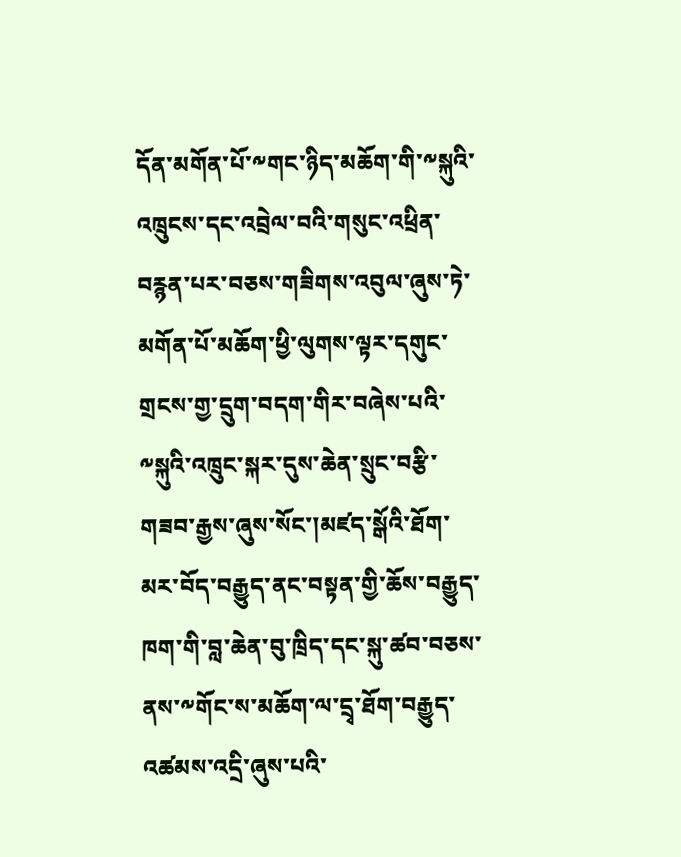དོན་མགོན་པོ་༸གང་ཉིད་མཆོག་གི་༸སྐུའི་འཁྲུངས་དང་འབྲེལ་བའི་གསུང་འཕྲིན་བརྙན་པར་བཅས་གཟིགས་འབུལ་ཞུས་ཏེ་མགོན་པོ་མཆོག་ཕྱི་ལུགས་ལྟར་དགུང་གྲངས་གྱ་དྲུག་བདག་གིར་བཞེས་པའི་༸སྐུའི་འཁྲུང་སྐར་དུས་ཆེན་སྲུང་བརྩི་གཟབ་རྒྱས་ཞུས་སོང་།མཛད་སྒོའི་ཐོག་མར་བོད་བརྒྱུད་ནང་བསྟན་གྱི་ཆོས་བརྒྱུད་ཁག་གི་བླ་ཆེན་བུ་ཁྲིད་དང་སྐུ་ཚབ་བཅས་ནས་༸གོང་ས་མཆོག་ལ་དྲྭ་ཐོག་བརྒྱུད་འཚམས་འདྲི་ཞུས་པའི་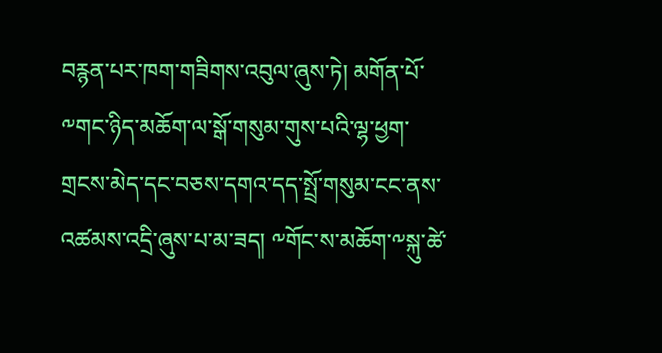བརྙན་པར་ཁག་གཟིགས་འབུལ་ཞུས་ཏེ། མགོན་པོ་༸གང་ཉིད་མཆོག་ལ་སྒོ་གསུམ་གུས་པའི་ལྷ་ཕྱག་གྲངས་མེད་དང་བཅས་དགའ་དད་སྤྲོ་གསུམ་ངང་ནས་འཚམས་འདྲི་ཞུས་པ་མ་ཟད། ༸གོང་ས་མཆོག་༸སྐུ་ཚེ་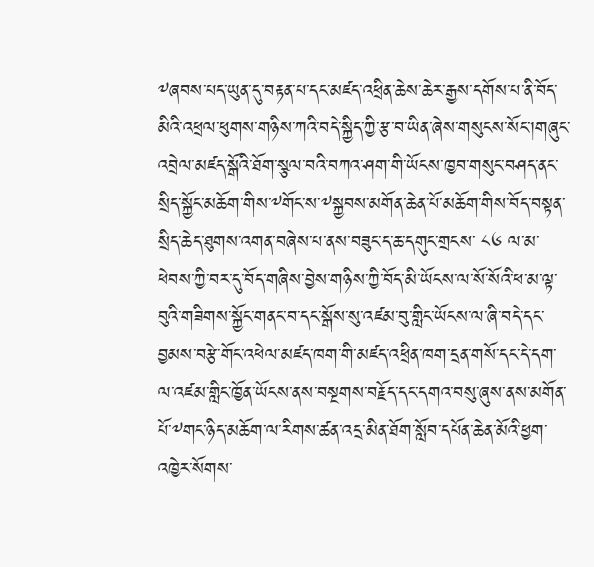༸ཞབས་པད་ཡུན་དུ་བརྟན་པ་དང་མཛད་འཕྲིན་ཆེས་ཆེར་རྒྱས་དགོས་པ་ནི་བོད་མིའི་འཕྲལ་ཕུགས་གཉིས་ཀའི་བདེ་སྐྱིད་ཀྱི་རྩ་བ་ཡིན་ཞེས་གསུངས་སོང་།གཞུང་འབྲེལ་མཛད་སྒོའི་ཐོག་སྩལ་བའི་བཀའ་ཤག་གི་ཡོངས་ཁྱབ་གསུང་བཤད་ནང་སྲིད་སྐྱོང་མཆོག་གིས་༸གོང་ས་༸སྐྱབས་མགོན་ཆེན་པོ་མཆོག་གིས་བོད་བསྟན་སྲིད་ཆེད་ཐུགས་འགན་བཞེས་པ་ནས་བཟུང་ད་ཆ་དགུང་གྲངས་ ༨༦ ལ་མ་ཕེབས་ཀྱི་བར་དུ་བོད་གཞིས་བྱེས་གཉིས་ཀྱི་བོད་མི་ཡོངས་ལ་སོ་སོའི་ཕ་མ་ལྟ་བུའི་གཟིགས་སྐྱོང་གནང་བ་དང་སྒོས་སུ་འཛམ་བུ་གླིང་ཡོངས་ལ་ཞི་བདེ་དང་བྱམས་བརྩེ་གོང་འཕེལ་མཛད་ཁག་གི་མཛད་འཕྲིན་ཁག་དྲན་གསོ་དང་དེ་དག་ལ་འཛམ་གླིང་ཁྱོན་ཡོངས་ནས་བསྔགས་བརྗོད་དང་དགའ་བསུ་ཞུས་ནས་མགོན་པོ་༸གང་ཉིད་མཆོག་ལ་རིགས་ཚན་འདྲ་མིན་ཐོག་སློབ་དཔོན་ཆེན་མོའི་ཕྱག་འཁྱེར་སོགས་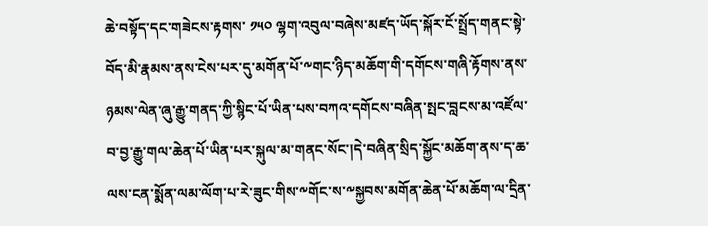ཆེ་བསྟོད་དང་གཟེངས་རྟགས་ ༡༥༠ ལྷག་འབུལ་བཞེས་མཛད་ཡོད་སྐོར་ངོ་སྤྲོད་གནང་སྟེ་བོད་མི་རྣམས་ནས་ངེས་པར་དུ་མགོན་པོ་༸གང་ཉིད་མཆོག་གི་དགོངས་གཞི་རྟོགས་ནས་ཉམས་ལེན་ཞུ་རྒྱུ་གནད་ཀྱི་སྙིང་པོ་ཡིན་པས་བཀའ་དགོངས་བཞིན་སྤང་བླངས་མ་འཛོལ་བ་བྱ་རྒྱུ་གལ་ཆེན་པོ་ཡིན་པར་སྐུལ་མ་གནང་སོང་།དེ་བཞིན་སྲིད་སྐྱོང་མཆོག་ནས་ད་ཆ་ལས་ངན་སྨོན་ལམ་ལོག་པ་རེ་ཟུང་གིས་༸གོང་ས་༸སྐྱབས་མགོན་ཆེན་པོ་མཆོག་ལ་དྲིན་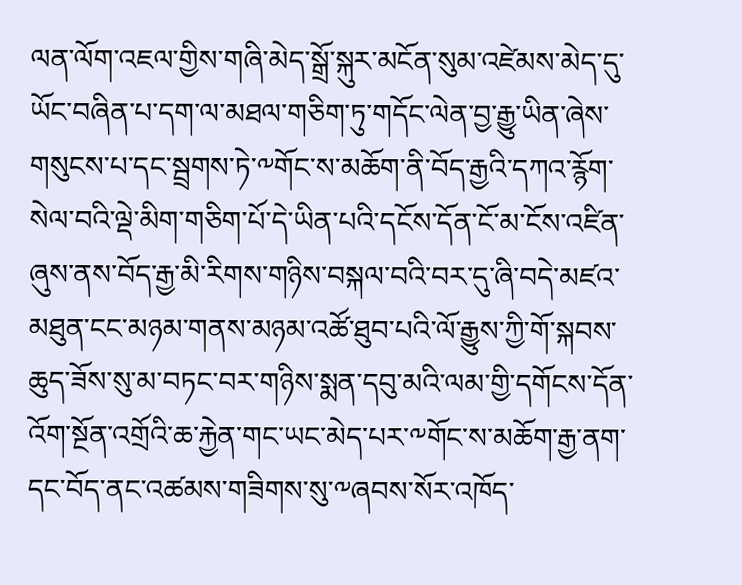ལན་ལོག་འཇལ་གྱིས་གཞི་མེད་སྒྲོ་སྐུར་མངོན་སུམ་འཛེམས་མེད་དུ་ཡོང་བཞིན་པ་དག་ལ་མཐལ་གཅིག་ཏུ་གདོང་ལེན་བྱ་རྒྱུ་ཡིན་ཞེས་གསུངས་པ་དང་སྦྲགས་ཏེ་༸གོང་ས་མཆོག་ནི་བོད་རྒྱའི་དཀའ་རྙོག་སེལ་བའི་ལྡེ་མིག་གཅིག་པོ་དེ་ཡིན་པའི་དངོས་དོན་ངོ་མ་ངོས་འཛིན་ཞུས་ནས་བོད་རྒྱ་མི་རིགས་གཉིས་བསྐལ་བའི་བར་དུ་ཞི་བདེ་མཛའ་མཐུན་ངང་མཉམ་གནས་མཉམ་འཚོ་ཐུབ་པའི་ལོ་རྒྱུས་ཀྱི་གོ་སྐབས་ཆུད་ཟོས་སུ་མ་བཏང་བར་གཉིས་སྨན་དབུ་མའི་ལམ་གྱི་དགོངས་དོན་འོག་སྔོན་འགྲོའི་ཆ་རྐྱེན་གང་ཡང་མེད་པར་༸གོང་ས་མཆོག་རྒྱ་ནག་དང་བོད་ནང་འཚམས་གཟིགས་སུ་༸ཞབས་སོར་འཁོད་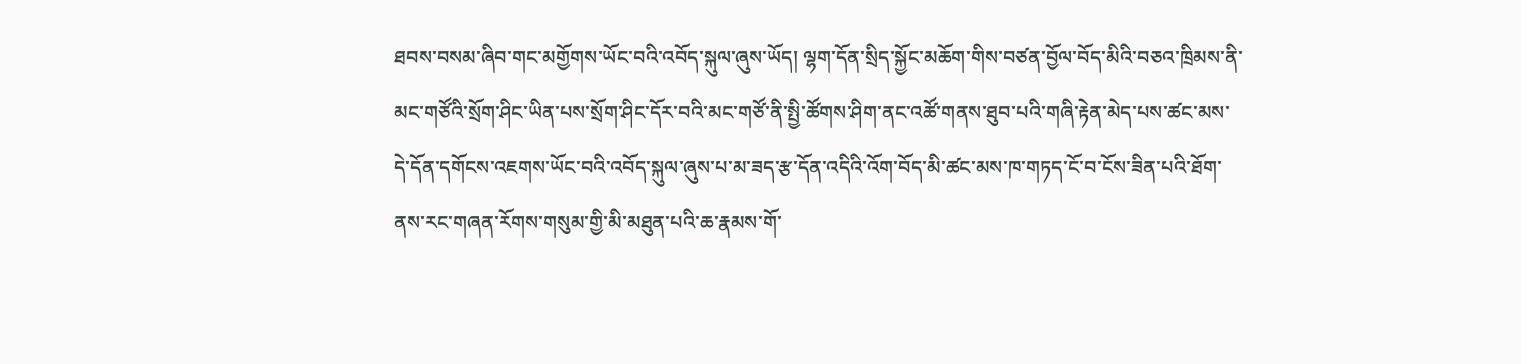ཐབས་བསམ་ཞིབ་གང་མགྱོགས་ཡོང་བའི་འབོད་སྐུལ་ཞུས་ཡོད། ལྷག་དོན་སྲིད་སྐྱོང་མཆོག་གིས་བཙན་བྱོལ་བོད་མིའི་བཅའ་ཁྲིམས་ནི་མང་གཙོའི་སྲོག་ཤིང་ཡིན་པས་སྲོག་ཤིང་དོར་བའི་མང་གཙོ་ནི་སྤྱི་ཚོགས་ཤིག་ནང་འཚོ་གནས་ཐུབ་པའི་གཞི་རྟེན་མེད་པས་ཚང་མས་དེ་དོན་དགོངས་འཇགས་ཡོང་བའི་འབོད་སྐུལ་ཞུས་པ་མ་ཟད་རྩ་དོན་འདིའི་འོག་བོད་མི་ཚང་མས་ཁ་གཏད་ངོ་བ་ངོས་ཟིན་པའི་ཐོག་ནས་རང་གཞན་རོགས་གསུམ་གྱི་མི་མཐུན་པའི་ཆ་རྣམས་གོ་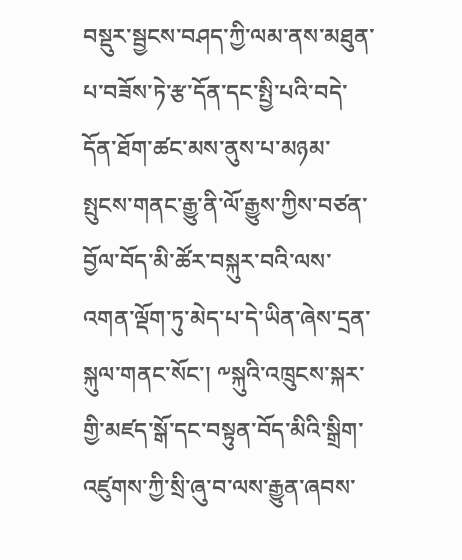བསྡུར་སྦྱངས་བཤད་ཀྱི་ལམ་ནས་མཐུན་པ་བཟོས་ཏེ་རྩ་དོན་དང་སྤྱི་པའི་བདེ་དོན་ཐོག་ཚང་མས་ནུས་པ་མཉམ་སྤུངས་གནང་རྒྱུ་ནི་ལོ་རྒྱུས་ཀྱིས་བཙན་བྱོལ་བོད་མི་ཚོར་བསྐུར་བའི་ལས་འགན་ལྡོག་ཏུ་མེད་པ་དེ་ཡིན་ཞེས་དྲན་སྐུལ་གནང་སོང་། ༸སྐུའི་འཁྲུངས་སྐར་གྱི་མཛད་སྒོ་དང་བསྟུན་བོད་མིའི་སྒྲིག་འཛུགས་ཀྱི་སྲི་ཞུ་བ་ལས་རྒྱུན་ཞབས་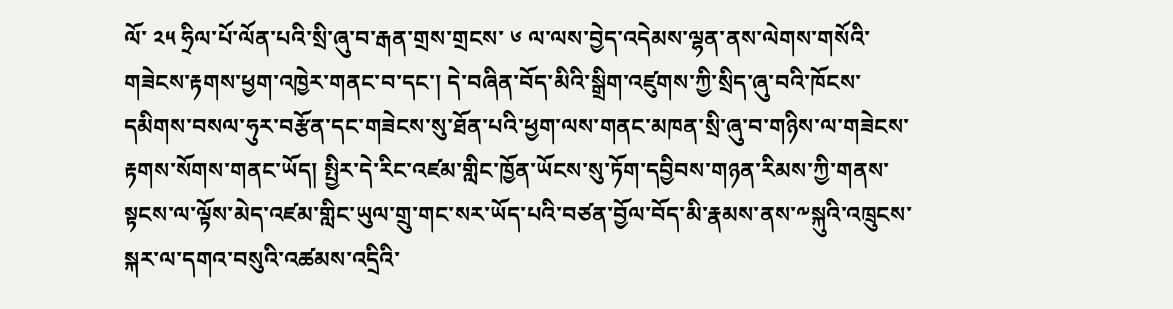ལོ་ ༢༥ ཧྲིལ་པོ་ལོན་པའི་སྲི་ཞུ་བ་རྒན་གྲས་གྲངས་ ༦ ལ་ལས་བྱེད་འདེམས་ལྷན་ནས་ལེགས་གསོའི་གཟེངས་རྟགས་ཕྱག་འཁྱེར་གནང་བ་དང་། དེ་བཞིན་བོད་མིའི་སྒྲིག་འཛུགས་ཀྱི་སྲིད་ཞུ་བའི་ཁོངས་དམིགས་བསལ་ཧུར་བརྩོན་དང་གཟེངས་སུ་ཐོན་པའི་ཕྱག་ལས་གནང་མཁན་སྲི་ཞུ་བ་གཉིས་ལ་གཟེངས་རྟགས་སོགས་གནང་ཡོད། སྤྱིར་དེ་རིང་འཛམ་གླིང་ཁྱོན་ཡོངས་སུ་ཏོག་དབྱིབས་གཉན་རིམས་ཀྱི་གནས་སྟངས་ལ་ལྟོས་མེད་འཛམ་གླིང་ཡུལ་གྲུ་གང་སར་ཡོད་པའི་བཙན་བྱོལ་བོད་མི་རྣམས་ནས་༸སྐུའི་འཁྲུངས་སྐར་ལ་དགའ་བསུའི་འཚམས་འདྲིའི་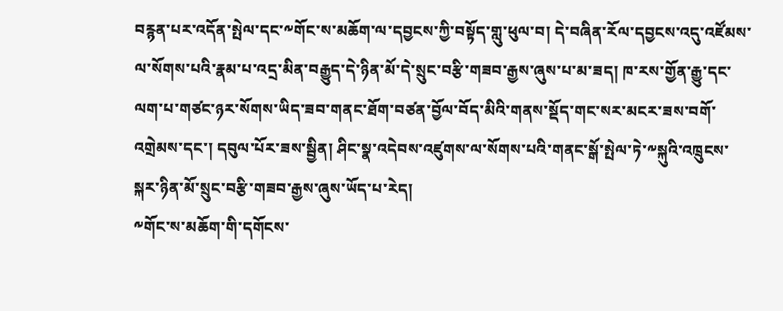བརྙན་པར་འདོན་སྤེལ་དང་༸གོང་ས་མཆོག་ལ་དབྱངས་ཀྱི་བསྟོད་གླུ་ཕུལ་བ། དེ་བཞིན་རོལ་དབྱངས་འདུ་འཛོམས་ལ་སོགས་པའི་རྣམ་པ་འདྲ་མིན་བརྒྱུད་དེ་ཉིན་མོ་དེ་སྲུང་བརྩི་གཟབ་རྒྱས་ཞུས་པ་མ་ཟད། ཁ་རས་གྱོན་རྒྱུ་དང་ལག་པ་གཙང་ཉར་སོགས་ཡིད་ཟབ་གནང་ཐོག་བཙན་བྱོལ་བོད་མིའི་གནས་སྡོད་གང་སར་མངར་ཟས་བགོ་འགྲེམས་དང་། དབུལ་པོར་ཟས་སྦྱིན། ཤིང་སྣ་འདེབས་འཛུགས་ལ་སོགས་པའི་གནང་སྒོ་སྤེལ་ཏེ་༸སྐུའི་འཁྲུངས་སྐར་ཉིན་མོ་སྲུང་བརྩི་གཟབ་རྒྱས་ཞུས་ཡོད་པ་རེད།
༸གོང་ས་མཆོག་གི་དགོངས་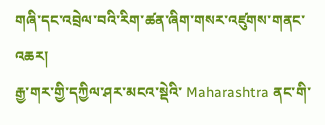གཞི་དང་འབྲེལ་བའི་རིག་ཚན་ཞིག་གསར་འཛུགས་གནང་འཆར།
རྒྱ་གར་གྱི་དཀྱིལ་ཤར་མངའ་སྡེའི་ Maharashtra ནང་གི་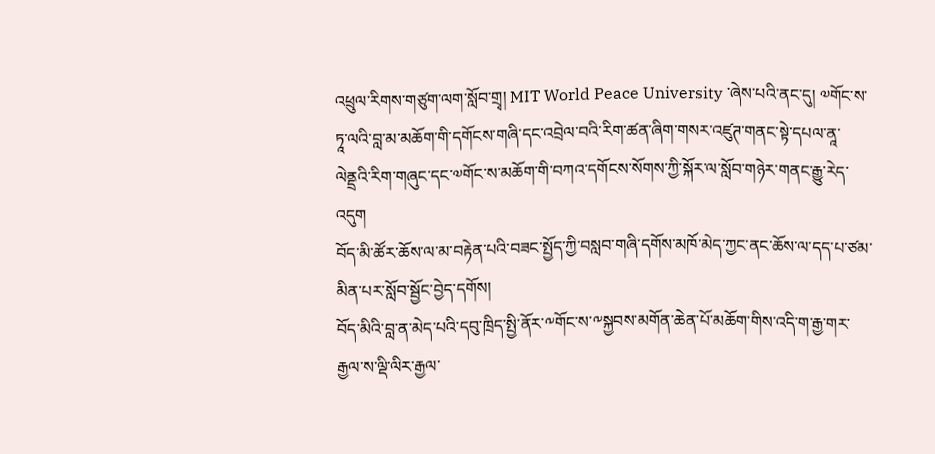འཕྲུལ་རིགས་གཙུག་ལག་སློབ་གྲྭ། MIT World Peace University ་ཞེས་པའི་ནང་དུ། ༧གོང་ས་ཏཱ་ལའི་བླ་མ་མཆོག་གི་དགོངས་གཞི་དང་འབྲེལ་བའི་རིག་ཚན་ཞིག་གསར་འཛུཊ་གནང་སྟེ་དཔལ་ནཱ་ལེནྡྲའི་རིག་གཞུང་དང་༧གོང་ས་མཆོག་གི་བཀའ་དགོངས་སོགས་ཀྱི་སྐོར་ལ་སློབ་གཉེར་གནང་རྒྱུ་རེད་འདུག
བོད་མི་ཚོར་ཆོས་ལ་མ་བརྟེན་པའི་བཟང་སྤྱོད་ཀྱི་བསླབ་གཞི་དགོས་མཁོ་མེད་ཀྱང་ནང་ཆོས་ལ་དད་པ་ཙམ་མིན་པར་སློབ་སྦྱོང་བྱེད་དགོས།
བོད་མིའི་བླ་ན་མེད་པའི་དབུ་ཁྲིད་སྤྱི་ནོར་༸གོང་ས་༸སྐྱབས་མགོན་ཆེན་པོ་མཆོག་གིས་འདི་ག་རྒྱ་གར་རྒྱལ་ས་ལྡི་ལིར་རྒྱལ་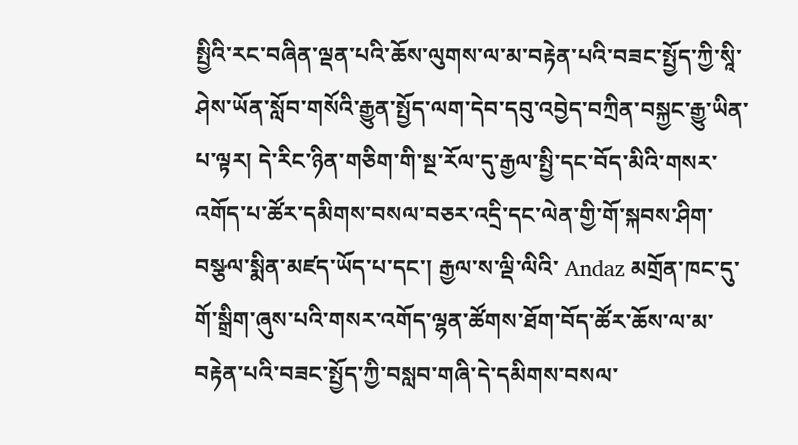སྤྱིའི་རང་བཞིན་ལྡན་པའི་ཆོས་ལུགས་ལ་མ་བརྟེན་པའི་བཟང་སྤྱོད་ཀྱི་སཱི་ཤེས་ཡོན་སློབ་གསོའི་རྒྱུན་སྤྱོད་ལག་དེབ་དབུ་འབྱེད་བཀྲིན་བསྐྱང་རྒྱུ་ཡིན་པ་ལྟར། དེ་རིང་ཉིན་གཅིག་གི་སྔ་རོལ་དུ་རྒྱལ་སྤྱི་དང་བོད་མིའི་གསར་འགོད་པ་ཚོར་དམིགས་བསལ་བཅར་འདྲི་དང་ལེན་གྱི་གོ་སྐབས་ཤིག་བསྩལ་སྨིན་མཛད་ཡོད་པ་དང་། རྒྱལ་ས་ལྡི་ལིའི་ Andaz མགྲོན་ཁང་དུ་གོ་སྒྲིག་ཞུས་པའི་གསར་འགོད་ལྷན་ཚོགས་ཐོག་བོད་ཚོར་ཆོས་ལ་མ་བརྟེན་པའི་བཟང་སྤྱོད་ཀྱི་བསླབ་གཞི་དེ་དམིགས་བསལ་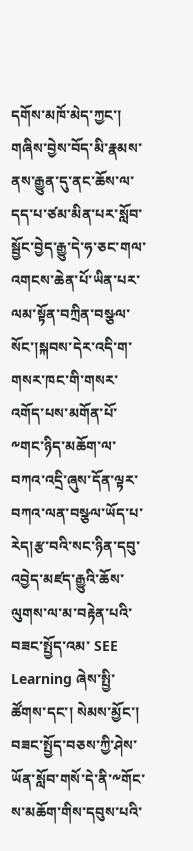དགོས་མཁོ་མེད་ཀྱང་། གཞིས་བྱེས་བོད་མི་རྣམས་ནས་རྒྱུན་དུ་ནང་ཆོས་ལ་དད་པ་ཙམ་མིན་པར་སློབ་སྦྱོང་བྱེད་རྒྱུ་དེ་ཧ་ཅང་གལ་འགངས་ཆེན་པོ་ཡིན་པར་ལམ་སྟོན་བཀྲིན་བསྩལ་སོང་།སྐབས་དེར་འདི་ག་གསར་ཁང་གི་གསར་འགོད་པས་མགོན་པོ་༸གང་ཉིད་མཆོག་ལ་བཀའ་འདྲི་ཞུས་དོན་ལྟར་བཀའ་ལན་བསྩལ་ཡོད་པ་རེད།རྩ་བའི་སང་ཉིན་དབུ་འབྱེད་མཛད་རྒྱུའི་ཆོས་ལུགས་ལ་མ་བརྟེན་པའི་བཟང་སྤྱོད་འམ་ SEE Learning ཞེས་སྤྱི་ཚོགས་དང་། སེམས་མྱོང་། བཟང་སྤྱོད་བཅས་ཀྱི་ཤེས་ཡོན་སློབ་གསོ་དེ་ནི་༸གོང་ས་མཆོག་གིས་དབུས་པའི་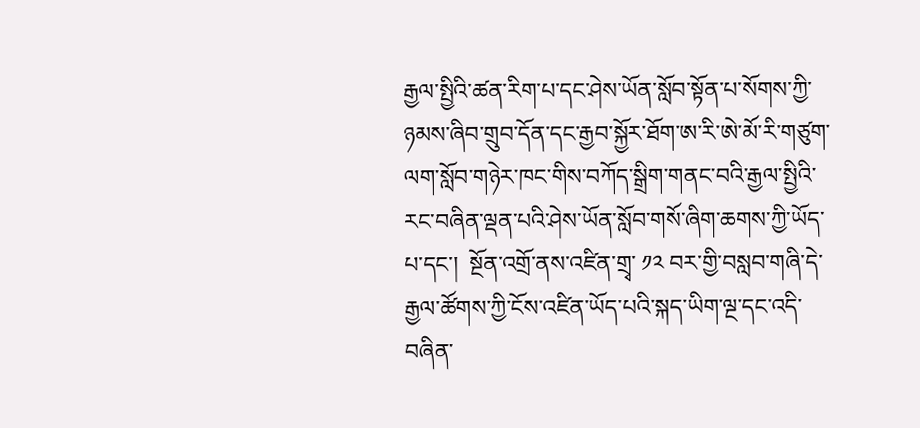རྒྱལ་སྤྱིའི་ཚན་རིག་པ་དང་ཤེས་ཡོན་སློབ་སྟོན་པ་སོགས་ཀྱི་ཉམས་ཞིབ་གྲུབ་དོན་དང་རྒྱབ་སྐྱོར་ཐོག་ཨ་རི་ཨེ་མོ་རི་གཙུག་ལག་སློབ་གཉེར་ཁང་གིས་བཀོད་སྒྲིག་གནང་བའི་རྒྱལ་སྤྱིའི་རང་བཞིན་ལྡན་པའི་ཤེས་ཡོན་སློབ་གསོ་ཞིག་ཆགས་ཀྱི་ཡོད་པ་དང་།  སྔོན་འགྲོ་ནས་འཛིན་གྲྭ་ ༡༢ བར་གྱི་བསླབ་གཞི་དེ་རྒྱལ་ཚོགས་ཀྱི་ངོས་འཛིན་ཡོད་པའི་སྐད་ཡིག་ལྔ་དང་འདི་བཞིན་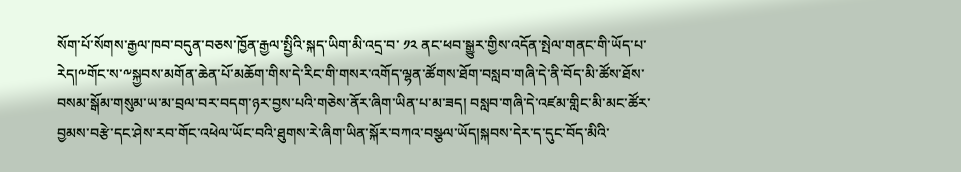སོག་པོ་སོགས་རྒྱལ་ཁབ་བདུན་བཅས་ཁྱོན་རྒྱལ་སྤྱིའི་སྐད་ཡིག་མི་འདྲ་བ་ ༡༢ ནང་ཕབ་སྒྱུར་གྱིས་འདོན་སྤེལ་གནང་གི་ཡོད་པ་རེད།༸གོང་ས་༸སྐྱབས་མགོན་ཆེན་པོ་མཆོག་གིས་དེ་རིང་གི་གསར་འགོད་ལྷན་ཚོགས་ཐོག་བསླབ་གཞི་དེ་ནི་བོད་མི་ཚོས་ཐོས་བསམ་སྒོམ་གསུམ་ཡ་མ་བྲལ་བར་བདག་ཉར་བྱས་པའི་གཅེས་ནོར་ཞིག་ཡིན་པ་མ་ཟད། བསླབ་གཞི་དེ་འཛམ་གླིང་མི་མང་ཚོར་བྱམས་བརྩེ་དང་ཤེས་རབ་གོང་འཕེལ་ཡོང་བའི་ཐུགས་རེ་ཞིག་ཡིན་སྐོར་བཀའ་བསྩལ་ཡོད།སྐབས་དེར་ད་དུང་བོད་མིའི་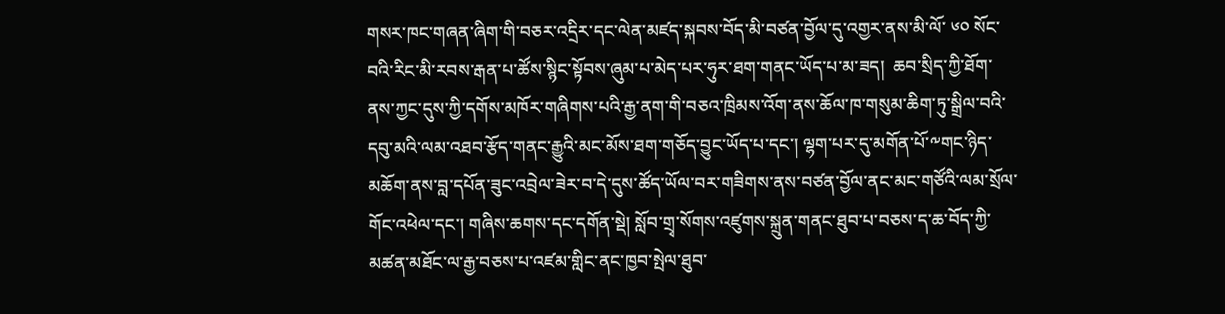གསར་ཁང་གཞན་ཞིག་གི་བཅར་འདྲིར་དང་ལེན་མཛད་སྐབས་བོད་མི་བཙན་བྱོལ་དུ་འགྱར་ནས་མི་ལོ་ ༦༠ སོང་བའི་རིང་མི་རབས་རྒན་པ་ཚོས་སྙིང་སྟོབས་ཞུམ་པ་མེད་པར་ཧུར་ཐག་གནང་ཡོད་པ་མ་ཟད།  ཆབ་སྲིད་ཀྱི་ཐོག་ནས་ཀྱང་དུས་ཀྱི་དགོས་མཁོར་གཞིགས་པའི་རྒྱ་ནག་གི་བཅའ་ཁྲིམས་འོག་ནས་ཆོལ་ཁ་གསུམ་ཆིག་ཏུ་སྒྲིལ་བའི་དབུ་མའི་ལམ་འཐབ་རྩོད་གནང་རྒྱུའི་མང་མོས་ཐག་གཅོད་བྱུང་ཡོད་པ་དང་། ལྷག་པར་དུ་མགོན་པོ་༸གང་ཉིད་མཆོག་ནས་བླ་དཔོན་ཟུང་འབྲེལ་ཟེར་བ་དེ་དུས་ཚོད་ཡོལ་བར་གཟིགས་ནས་བཙན་བྱོལ་ནང་མང་གཙོའི་ལམ་སྲོལ་གོང་འཕེལ་དང་། གཞིས་ཆགས་དང་དགོན་སྡེ། སློབ་གྲྭ་སོགས་འཛུགས་སྐྲུན་གནང་ཐུབ་པ་བཅས་ད་ཆ་བོད་ཀྱི་མཚན་མཐོང་ལ་རྒྱ་བཅས་པ་འཛམ་གླིང་ནང་ཁྱབ་སྤེལ་ཐུབ་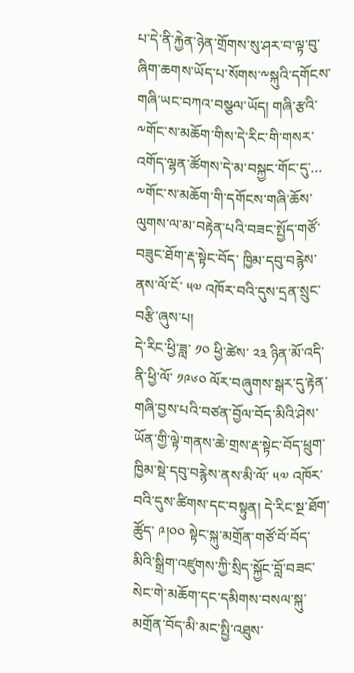པ་དེ་ནི་རྐྱེན་ཉེན་གྲོགས་སུ་ཤར་བ་ལྟ་བུ་ཞིག་ཆགས་ཡོད་པ་སོགས་༸སྐུའི་དགོངས་གཞི་ཡང་བཀའ་བསྩལ་ཡོད། གཞི་རྩའི་༸གོང་ས་མཆོག་གིས་དེ་རིང་གི་གསར་འགོད་ལྷན་ཚོགས་དེ་མ་བསྐྱང་གོང་དུ་...
༸གོང་ས་མཆོག་གི་དགོངས་གཞི་ཆོས་ལུགས་ལ་མ་བརྟེན་པའི་བཟང་སྤྱོད་གཙོ་བཟུང་ཐོག་རྡ་སྟེང་བོད་ ཁྱིམ་དབུ་བརྙེས་ནས་ལོ་ངོ་ ༥༧ འཁོར་བའི་དུས་དྲན་སྲུང་བརྩི་ཞུས་པ།
དེ་རིང་ཕྱི་ཟླ་ ༡༠ ཕྱི་ཚེས་ ༢༣ ཉིན་མོ་འདི་ནི་ཕྱི་ལོ་ ༡༩༦༠ ལོར་བཞུགས་སྒར་དུ་རྟེན་གཞི་བྱས་པའི་བཙན་བྱོལ་བོད་མིའི་ཤེས་ཡོན་གྱི་ལྟེ་གནས་ཆེ་གྲས་རྡ་སྟེང་བོད་ཕྲུག་ཁྱིམ་སྡེ་དབུ་བརྙེས་ནས་མི་ལོ་ ༥༧ འཁོར་བའི་དུས་ཚིགས་དང་བསྟུན། དེ་རིང་སྔ་ཐོག་ཚོུད་ ༩།༠༠ སྟེང་སྐུ་མགྲོན་གཙོ་བོ་བོད་མིའི་སྒྲིག་འཛུགས་ཀྱི་སྲིད་སྐྱོང་བློ་བཟང་སེང་གེ་མཆོག་དང་དམིགས་བསལ་སྐུ་མགྲོན་བོད་མི་མང་སྤྱི་འཐུས་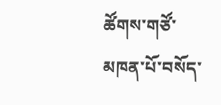ཚོགས་གཙོ་མཁན་པོ་བསོད་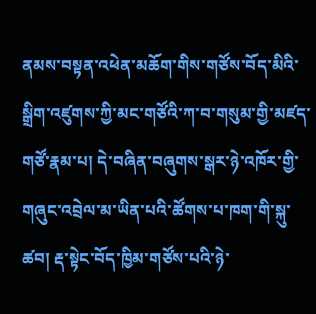ནམས་བསྟན་འཕེན་མཆོག་གིས་གཙོས་བོད་མིའི་སྒྲིག་འཛུགས་ཀྱི་མང་གཙོའི་ཀ་བ་གསུམ་གྱི་མཛད་གཙོ་རྣམ་པ། དེ་བཞིན་བཞུགས་སྒར་ཉེ་འཁོར་གྱི་གཞུང་འབྲེལ་མ་ཡིན་པའི་ཚོགས་པ་ཁག་གི་སྐུ་ཚབ། རྡ་སྟེང་བོད་ཁྱིམ་གཙོས་པའི་ཉེ་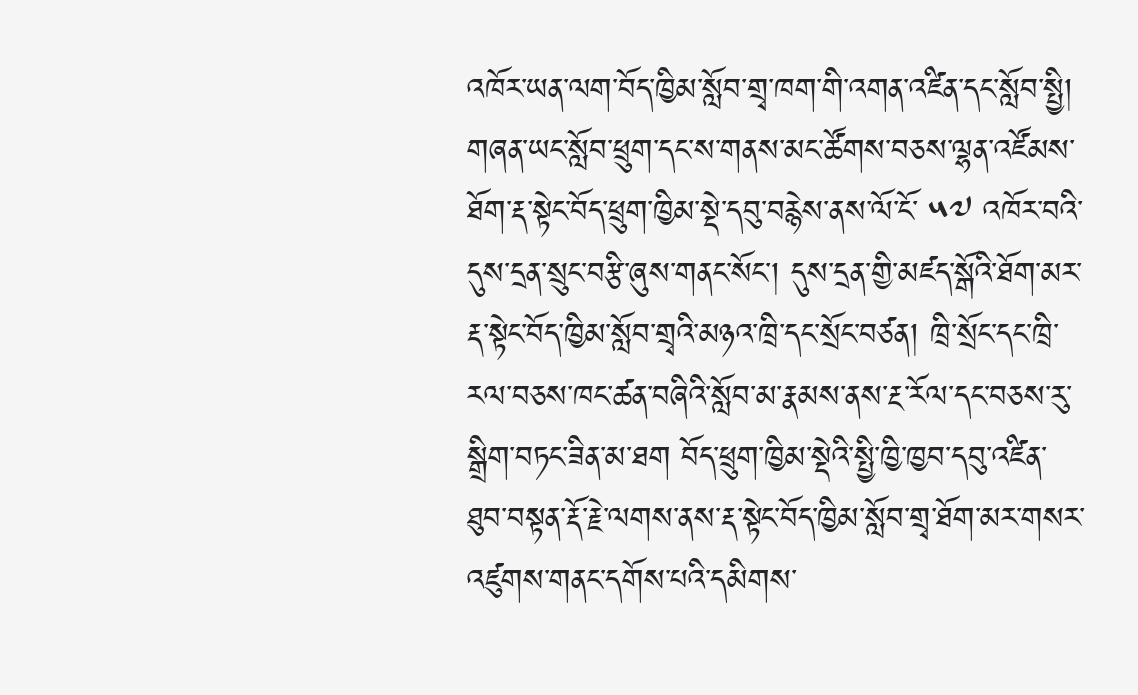འཁོར་ཡན་ལག་བོད་ཁྱིམ་སློབ་གྲྭ་ཁག་གི་འགན་འཛིན་དང་སློབ་སྤྱི། གཞན་ཡང་སློབ་ཕྲུག་དང་ས་གནས་མང་ཚོགས་བཅས་ལྷན་འཛོམས་ཐོག་རྡ་སྟེང་བོད་ཕྲུག་ཁྱིམ་སྡེ་དབུ་བརྙེས་ནས་ལོ་ངོ་ ༥༧ འཁོར་བའི་དུས་དྲན་སྲུང་བརྩི་ཞུས་གནང་སོང་། དུས་དྲན་གྱི་མཛད་སྒོའི་ཐོག་མར་རྡ་སྟེང་བོད་ཁྱིམ་སློབ་གྲྭའི་མཉའ་ཁྲི་དང་སྲོང་བཙན། ཁྲི་སྲོང་དང་ཁྲི་རལ་བཅས་ཁང་ཚན་བཞིའི་སློབ་མ་རྣམས་ནས་རྔ་རོལ་དང་བཅས་རུ་སྒྲིག་བཏང་ཟིན་མ་ཐག བོད་ཕྲུག་ཁྱིམ་སྡེའི་སྤྱི་ཁྱི་ཁྱབ་དབུ་འཛིན་ཐུབ་བསྟན་རྡོ་རྗེ་ལགས་ནས་རྡ་སྟེང་བོད་ཁྱིམ་སློབ་གྲྭ་ཐོག་མར་གསར་འཛུགས་གནང་དགོས་པའི་དམིགས་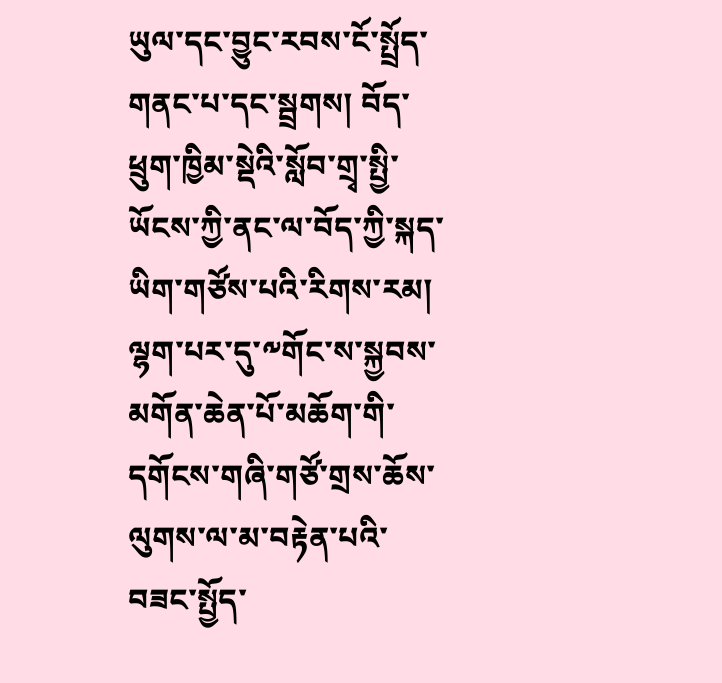ཡུལ་དང་བྱུང་རབས་ངོ་སྤྲོད་གནང་པ་དང་སྦྲགས། བོད་ཕྲུག་ཁྱིམ་སྡེའི་སློབ་གྲྭ་སྤྱི་ཡོངས་ཀྱི་ནང་ལ་བོད་ཀྱི་སྐད་ཡིག་གཙོས་པའི་རིགས་རམ། ལྷག་པར་དུ་༸གོང་ས་སྐྱབས་མགོན་ཆེན་པོ་མཆོག་གི་དགོངས་གཞི་གཙོ་གྲས་ཆོས་ལུགས་ལ་མ་བརྟེན་པའི་བཟང་སྤྱོད་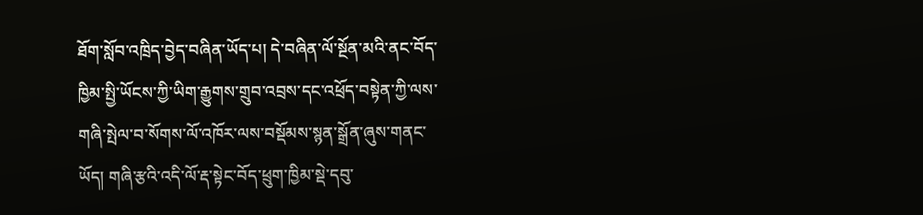ཐོག་སློབ་འཁྲིད་བྱེད་བཞིན་ཡོད་པ། དེ་བཞིན་ལོ་སྔོན་མའི་ནང་བོད་ཁྱིམ་སྤྱི་ཡོངས་ཀྱི་ཡིག་རྒྱུགས་གྲུབ་འབྲས་དང་འཕྲོད་བསྟེན་ཀྱི་ལས་གཞི་སྤེལ་བ་སོགས་ལོ་འཁོར་ལས་བསྡོམས་སྙན་སྒྲོན་ཞུས་གནང་ཡོད། གཞི་རྩའི་འདི་ལོ་རྡ་སྟེང་བོད་ཕྲུག་ཁྱིམ་སྡེ་དབུ་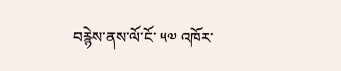བརྙེས་ནས་ལོ་ངོ་ ༥༧ འཁོར་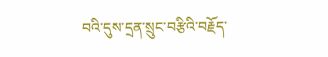བའི་དུས་དྲན་སྲུང་བརྩིའི་བརྗོད་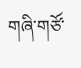གཞི་གཙོ་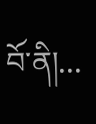བོ་ནི།...